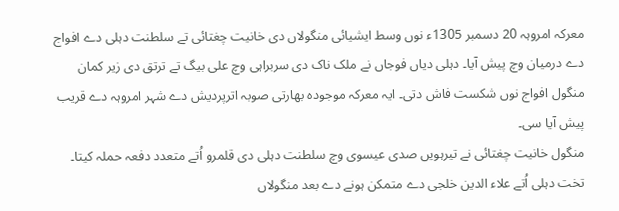معرکہ امروہہ 20 دسمبر 1305ء نوں وسط ایشیائی منگولاں دی خانیت چغتائی تے سلطنت دہلی دے افواج دے درمیان وچ پیش آیا۔ دہلی دیاں فوجاں نے ملک ناک دی سربراہی وچ علی بیگ تے ترتق دی زیر کمان منگول افواج نوں شکست فاش دتی۔ ایہ معرکہ موجودہ بھارتی صوبہ اترپردیش دے شہر امروہہ دے قریب پیش آیا سی۔
منگول خانیت چغتائی نے تیرہویں صدی عیسوی وچ سلطنت دہلی دی قلمرو اُتے متعدد دفعہ حملہ کیتا۔ تخت دہلی اُتے علاء الدین خلجی دے متمکن ہونے دے بعد منگولاں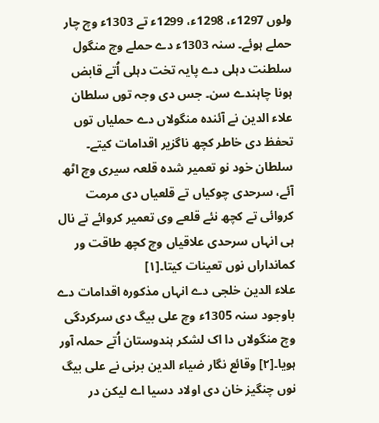ولوں 1297ء، 1298ء، 1299ء تے 1303ء وچ چار حملے ہوئے۔ سنہ 1303ء دے حملے وچ منگول سلطنت دہلی دے پایہ تخت دہلی اُتے قابض ہونا چاہندے سن۔ جس دی وجہ توں سلطان علاء الدین نے آئندہ منگولاں دے حملیاں توں تحفظ دی خاطر کچھ ناگزیر اقدامات کیتے۔ سلطان خود نو تعمیر شدہ قلعہ سیری وچ اٹھ آئے، سرحدی چوکیاں تے قلعیاں دی مرمت کروائی تے کچھ نئے قلعے وی تعمیر کروائے تے نال ہی انہاں سرحدی علاقیاں وچ کچھ طاقت ور کمانداراں نوں تعینات کیتا۔[۱]
علاء الدین خلجی دے انہاں مذکورہ اقدامات دے باوجود سنہ 1305ء وچ علی بیگ دی سرکردگی وچ منگولاں دا اک لشکر ہندوستان اُتے حملہ آور ہویا۔[۲] وقائع نگار ضیاء الدین برنی نے علی بیگ نوں چنگیز خان دی اولاد دسیا اے لیکن در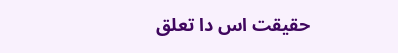حقیقت اس دا تعلق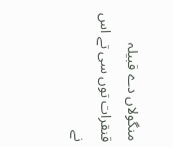منگولاں دے قبیلہ قنقرات توں سی تے اس نے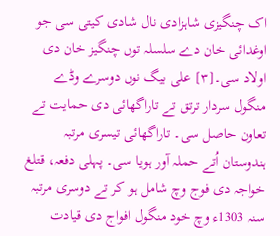اک چنگیزی شاہزادی نال شادی کیتی سی جو اوغدائی خان دے سلسلہ توں چنگیز خان دی اولاد سی۔[۳] علی بیگ نوں دوسرے وڈے منگول سردار ترتق تے تاراگھائی دی حمایت تے تعاون حاصل سی۔ تاراگھائی تیسری مرتبہ ہندوستان اُتے حملہ آور ہویا سی۔ پہلی دفعہ، قتلغ خواجہ دی فوج وچ شامل ہو کر تے دوسری مرتبہ سنہ 1303ء وچ خود منگول افواج دی قیادت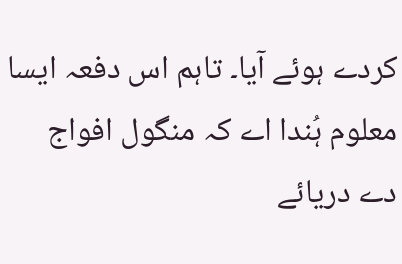کردے ہوئے آیا۔ تاہم اس دفعہ ایسا معلوم ہُندا اے کہ منگول افواج دے دریائے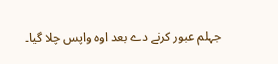جہلم عبور کرنے دے بعد اوہ واپس چلا گیا۔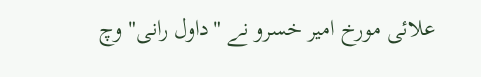علائی مورخ امیر خسرو نے "داول رانی" وچ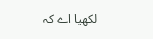لکھیا اے کہ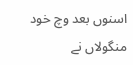اسنوں بعد وچ خود منگولاں نے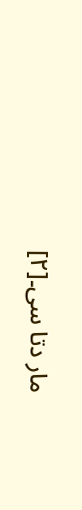مار دتا سی۔[۲]